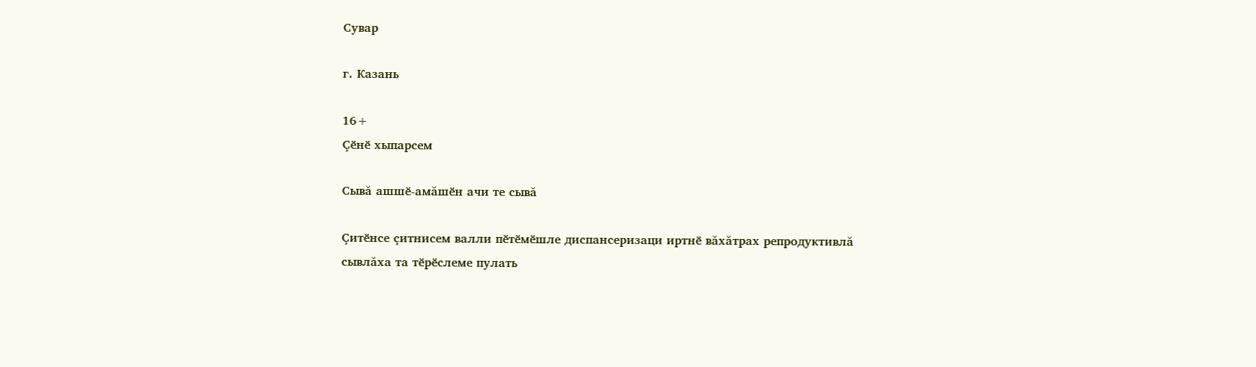Сувар

г. Казань

16+
Çӗнӗ хыпарсем

Сывă ашшӗ-амăшӗн ачи те сывă

Çитӗнсе çитнисем валли пӗтӗмӗшле диспансеризаци иртнӗ вăхăтрах репродуктивлă сывлăха та тӗрӗслеме пулать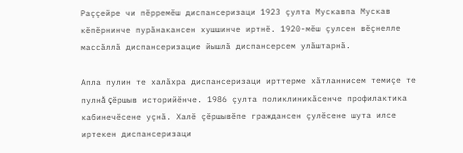Раççейре чи пӗрремӗш диспансеризаци 1923 çулта Мускавпа Мускав кӗпӗрнинче пурăнакансен хушшинче иртнӗ. 1920-мӗш çулсен вӗçнелле массăллă диспансеризацие йышлă диспансерсем улăштарнă.

Апла пулин те халăхра диспансеризаци ирттерме хăтланнисем темиçе те пулнă çӗршыв историйӗнче. 1986 çулта поликлиникăсенче профилактика кабинечӗсене уçнă. Халӗ çӗршывӗпе граждансен çулӗсене шута илсе иртекен диспансеризаци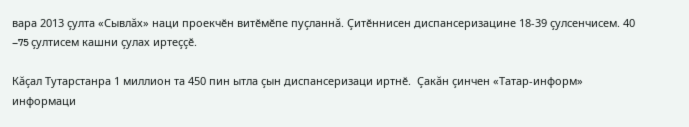вара 2013 çулта «Сывлăх» наци проекчӗн витӗмӗпе пуçланнă. Çитӗннисен диспансеризацине 18-39 çулсенчисем. 40 –75 çултисем кашни çулах иртеççӗ.

Кăçал Тутарстанра 1 миллион та 450 пин ытла çын диспансеризаци иртнӗ.  Çакăн çинчен «Татар-информ» информаци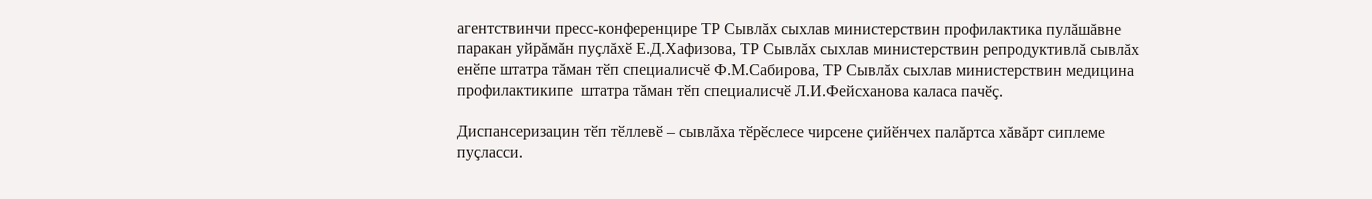агентствинчи пресс-конференцире ТР Сывлăх сыхлав министерствин профилактика пулăшăвне паракан уйрăмăн пуçлăхӗ Е.Д.Хафизова, ТР Сывлăх сыхлав министерствин репродуктивлă сывлăх енӗпе штатра тăман тӗп специалисчӗ Ф.М.Сабирова, ТР Сывлăх сыхлав министерствин медицина профилактикипе  штатра тăман тӗп специалисчӗ Л.И.Фейсханова каласа пачӗç.

Диспансеризацин тӗп тӗллевӗ – сывлăха тӗрӗслесе чирсене çийӗнчех палăртса хăвăрт сиплеме пуçласси.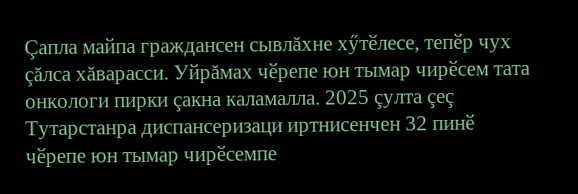Çапла майпа граждансен сывлăхне хӳтӗлесе, тепӗр чух çăлса хăварасси. Уйрăмах чӗрепе юн тымар чирӗсем тата онкологи пирки çакна каламалла. 2025 çулта çеç Тутарстанра диспансеризаци иртнисенчен 32 пинӗ чӗрепе юн тымар чирӗсемпе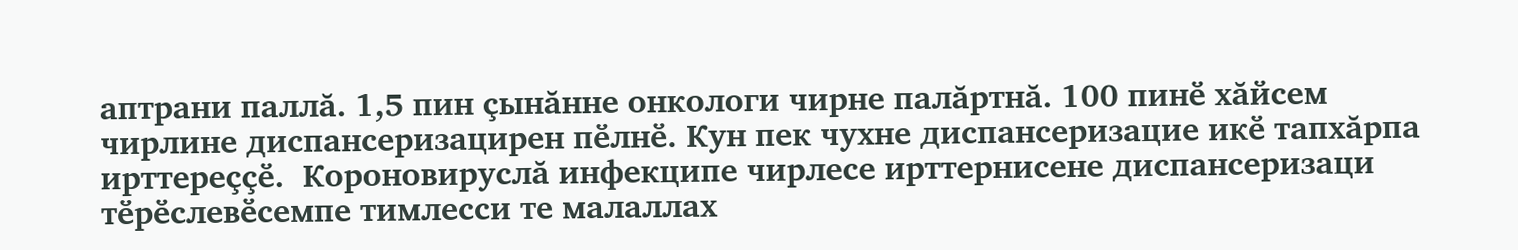аптрани паллă. 1,5 пин çынăнне онкологи чирне палăртнă. 100 пинӗ хăйсем чирлине диспансеризацирен пӗлнӗ. Кун пек чухне диспансеризацие икӗ тапхăрпа ирттереççӗ.  Короновируслă инфекципе чирлесе ирттернисене диспансеризаци тӗрӗслевӗсемпе тимлесси те малаллах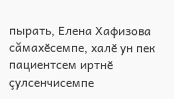пырать, Елена Хафизова сăмахӗсемпе, халӗ ун пек пациентсем иртнӗ çулсенчисемпе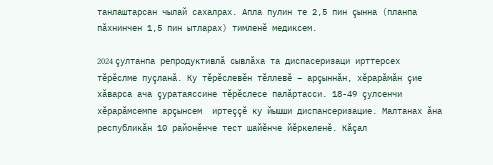танлаштарсан чылай сахалрах. Апла пулин те 2,5 пин çынна (планпа пăхнинчен 1,5 пин ытларах) тимленӗ медиксем.

2024 çултанпа репродуктивлă сывлăха та диспасеризаци ирттерсех тӗрӗслме пуçланă. Ку тӗрӗслевӗн тӗллевӗ – арçыннăн, хӗрарăмăн çие хăварса ача çуратаяссине тӗрӗслесе палăртасси. 18-49 çулсенчи хӗрарăмсемпе арçынсем  иртеççӗ ку йышши диспансеризацие. Малтанах ăна республикăн 10 районӗнче тест шайӗнче йӗркеленӗ. Кăçал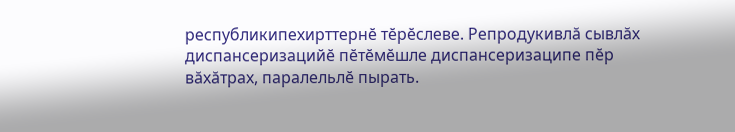республикипехирттернӗ тӗрӗслеве. Репродукивлă сывлăх диспансеризацийӗ пӗтӗмӗшле диспансеризаципе пӗр вăхăтрах, паралельлӗ пырать.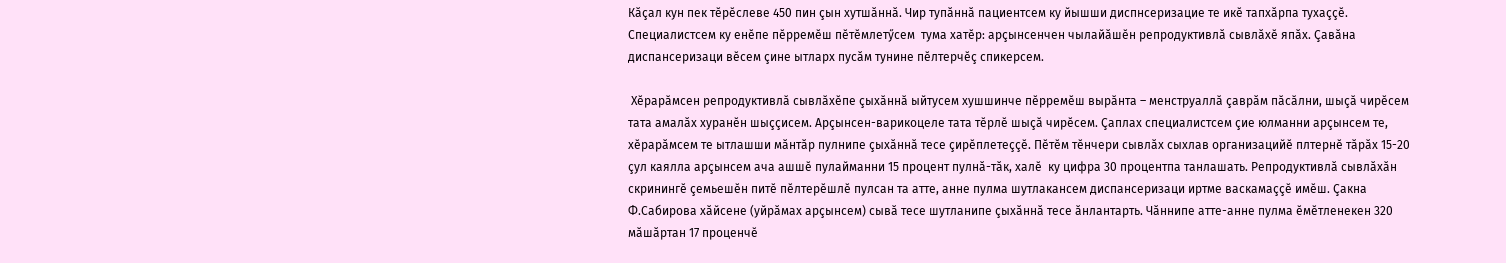Кăçал кун пек тӗрӗслеве 450 пин çын хутшăннă. Чир тупăннă пациентсем ку йышши диспнсеризацие те икӗ тапхăрпа тухаççӗ. Специалистсем ку енӗпе пӗрремӗш пӗтӗмлетӳсем  тума хатӗр: арçынсенчен чылайăшӗн репродуктивлă сывлăхӗ япăх. Çавăна диспансеризаци вӗсем çине ытларх пусăм тунине пӗлтерчӗç спикерсем.

 Хӗрарӑмсен репродуктивлӑ сывлӑхӗпе çыхӑннӑ ыйтусем хушшинче пӗрремӗш вырӑнта – менструаллӑ çаврăм пӑсӑлни, шыçӑ чирӗсем тата амалăх хуранӗн шыççисем. Арçынсен-варикоцеле тата тӗрлӗ шыçӑ чирӗсем. Çаплах специалистсем çие юлманни арçынсем те, хӗрарăмсем те ытлашши мăнтăр пулнипе çыхăннă тесе çирӗплетеççӗ. Пӗтӗм тӗнчери сывлăх сыхлав организацийӗ плтернӗ тăрăх 15-20 çул каялла арçынсем ача ашшӗ пулайманни 15 процент пулнă-тăк, халӗ  ку цифра 30 процентпа танлашать. Репродуктивлă сывлăхăн скринингӗ çемьешӗн питӗ пӗлтерӗшлӗ пулсан та атте, анне пулма шутлакансем диспансеризаци иртме васкамаççӗ имӗш. Çакна Ф.Сабирова хăйсене (уйрăмах арçынсем) сывă тесе шутланипе çыхăннă тесе ăнлантарть. Чăннипе атте-анне пулма ӗмӗтленекен 320 мăшăртан 17 проценчӗ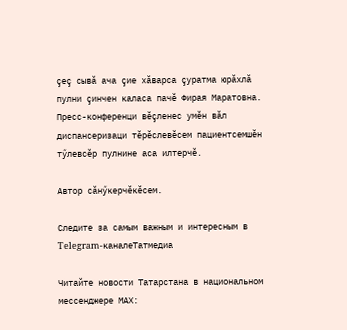çеç сывă ача çие хăварса çуратма юрăхлă пулни çинчен каласа пачӗ Фирая Маратовна.  Пресс-конференци вӗçленес умӗн вăл диспансеризаци тӗрӗслевӗсем пациентсемшӗн тӳлевсӗр пулнине аса илтерчӗ.

Автор сăнӳкерчӗкӗсем.

Следите за самым важным и интересным в Telegram-каналеТатмедиа

Читайте новости Татарстана в национальном мессенджере MАХ: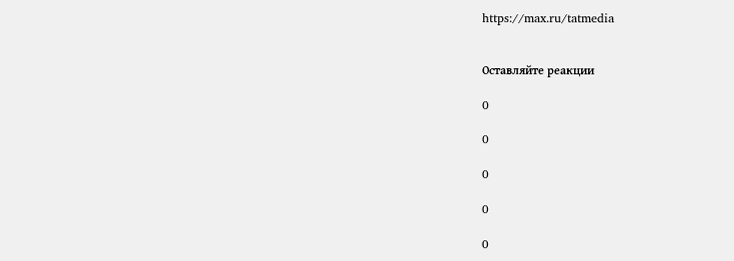https://max.ru/tatmedia


Оставляйте реакции

0

0

0

0

0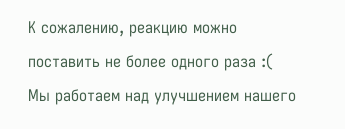К сожалению, реакцию можно поставить не более одного раза :(
Мы работаем над улучшением нашего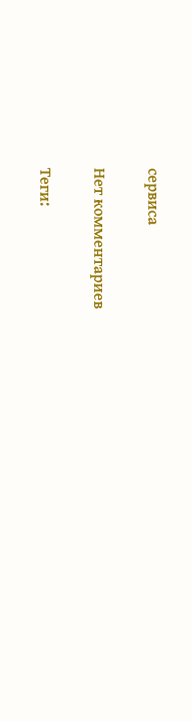сервиса

Нет комментариев

Теги: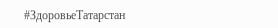#ЗдоровьеТатарстан